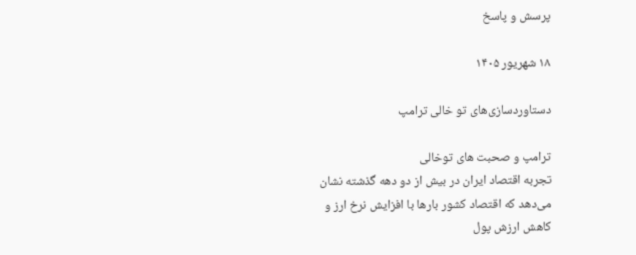پرسش و پاسخ

۱۸ شهريور ۱۴۰۵

دستاوردسازی‌های تو خالی ترامپ

ترامپ و صحبت های توخالی
تجربه اقتصاد ایران در بیش از دو دهه گذشته نشان می‌دهد که اقتصاد کشور بار‌ها با افزایش نرخ ارز و کاهش ارزش پول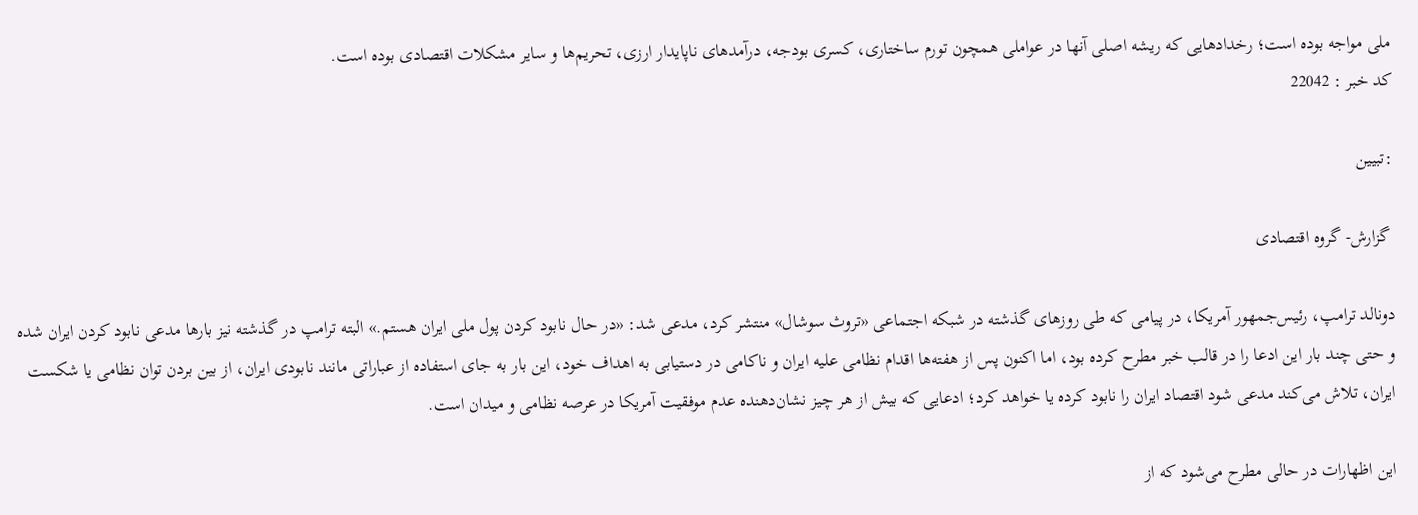ملی مواجه بوده است؛ رخداد‌هایی که ریشه اصلی آنها در عواملی همچون تورم ساختاری، کسری بودجه، درآمد‌های ناپایدار ارزی، تحریم‌ها و سایر مشکلات اقتصادی بوده است.
کد خبر : 22042

:تبیین

 گزارش- گروه اقتصادی

دونالد ترامپ، رئیس‌جمهور آمریکا، در پیامی که طی روزهای گذشته در شبکه اجتماعی «تروث سوشال» منتشر کرد، مدعی شد: «در حال نابود کردن پول ملی ایران هستم.» البته ترامپ در گذشته نیز بارها مدعی نابود کردن ایران شده و حتی چند بار این ادعا را در قالب خبر مطرح کرده بود، اما اکنون پس از هفته‌ها اقدام نظامی علیه ایران و ناکامی در دستیابی به اهداف خود، این بار به جای استفاده از عباراتی مانند نابودی ایران، از بین بردن توان نظامی یا شکست ایران، تلاش می‌کند مدعی شود اقتصاد ایران را نابود کرده یا خواهد کرد؛ ادعایی که بیش از هر چیز نشان‌دهنده عدم موفقیت آمریکا در عرصه نظامی و میدان است.

این اظهارات در حالی مطرح می‌شود که از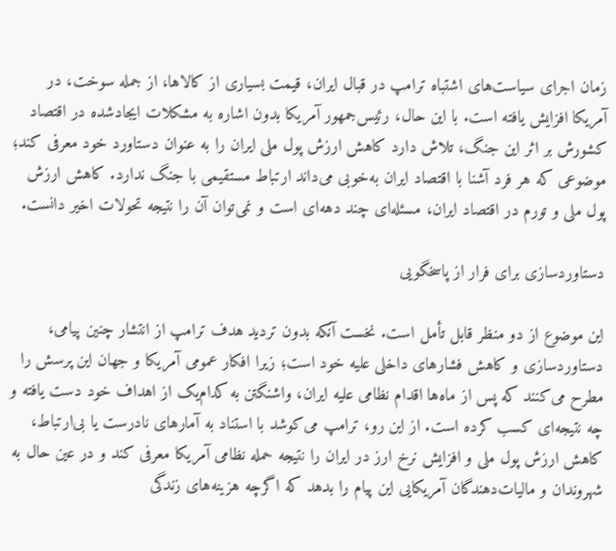زمان اجرای سیاست‌های اشتباه ترامپ در قبال ایران، قیمت بسیاری از کالاها، از جمله سوخت، در آمریکا افزایش یافته است. با این حال، رئیس‌جمهور آمریکا بدون اشاره به مشکلات ایجادشده در اقتصاد کشورش بر اثر این جنگ، تلاش دارد کاهش ارزش پول ملی ایران را به عنوان دستاورد خود معرفی کند؛ موضوعی که هر فرد آشنا با اقتصاد ایران به‌خوبی می‌داند ارتباط مستقیمی با جنگ ندارد. کاهش ارزش پول ملی و تورم در اقتصاد ایران، مسئله‌ای چند دهه‌ای است و نمی‌توان آن را نتیجه تحولات اخیر دانست.

دستاوردسازی برای فرار از پاسخگویی

این موضوع از دو منظر قابل تأمل است. نخست آنکه بدون تردید هدف ترامپ از انتشار چنین پیامی، دستاوردسازی و کاهش فشارهای داخلی علیه خود است؛ زیرا افکار عمومی آمریکا و جهان این پرسش را مطرح می‌کنند که پس از ماه‌ها اقدام نظامی علیه ایران، واشنگتن به کدام‌یک از اهداف خود دست یافته و چه نتیجه‌ای کسب کرده است. از این رو، ترامپ می‌کوشد با استناد به آمارهای نادرست یا بی‌ارتباط، کاهش ارزش پول ملی و افزایش نرخ ارز در ایران را نتیجه حمله نظامی آمریکا معرفی کند و در عین حال به شهروندان و مالیات‌دهندگان آمریکایی این پیام را بدهد که اگرچه هزینه‌های زندگی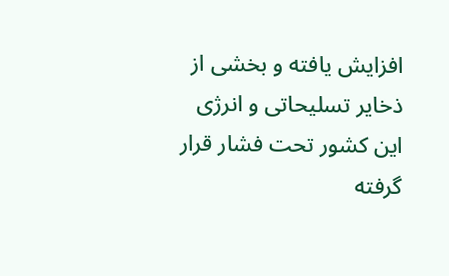افزایش یافته و بخشی از ذخایر تسلیحاتی و انرژی این کشور تحت فشار قرار گرفته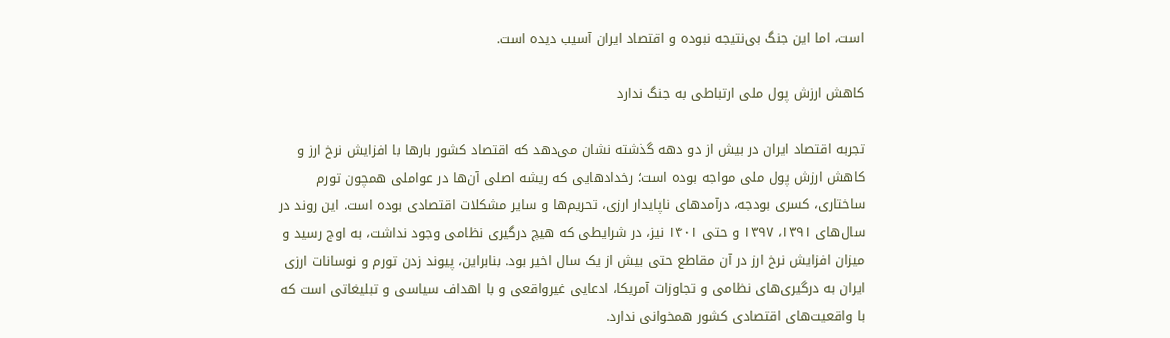است، اما این جنگ بی‌نتیجه نبوده و اقتصاد ایران آسیب دیده است.

کاهش ارزش پول ملی ارتباطی به جنگ ندارد

تجربه اقتصاد ایران در بیش از دو دهه گذشته نشان می‌دهد که اقتصاد کشور بارها با افزایش نرخ ارز و کاهش ارزش پول ملی مواجه بوده است؛ رخدادهایی که ریشه اصلی آن‌ها در عواملی همچون تورم ساختاری، کسری بودجه، درآمدهای ناپایدار ارزی، تحریم‌ها و سایر مشکلات اقتصادی بوده است. این روند در سال‌های ۱۳۹۱، ۱۳۹۷ و حتی ۱۴۰۱ نیز، در شرایطی که هیچ درگیری نظامی وجود نداشت، به اوج رسید و میزان افزایش نرخ ارز در آن مقاطع حتی بیش از یک سال اخیر بود. بنابراین، پیوند زدن تورم و نوسانات ارزی ایران به درگیری‌های نظامی و تجاوزات آمریکا، ادعایی غیرواقعی و با اهداف سیاسی و تبلیغاتی است که با واقعیت‌های اقتصادی کشور همخوانی ندارد.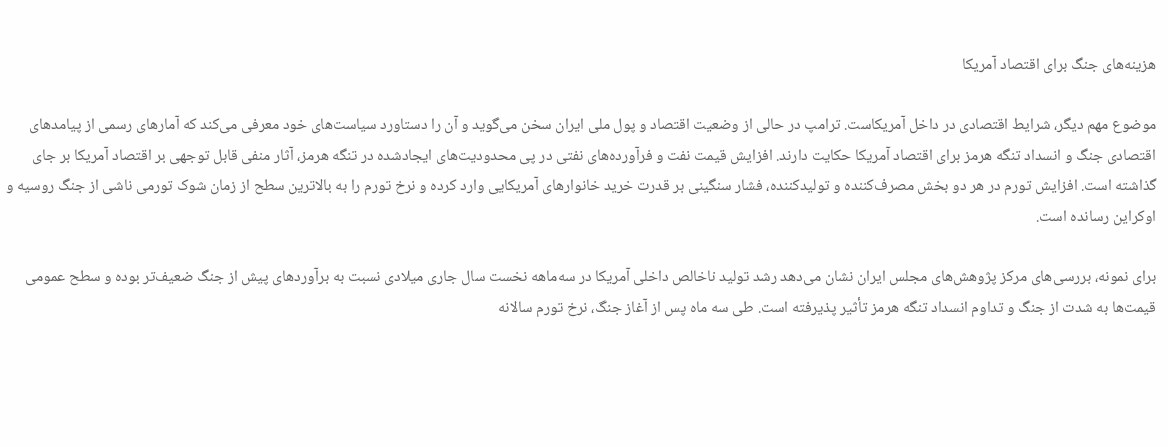هزینه‌های جنگ برای اقتصاد آمریکا

موضوع مهم دیگر، شرایط اقتصادی در داخل آمریکاست. ترامپ در حالی از وضعیت اقتصاد و پول ملی ایران سخن می‌گوید و آن را دستاورد سیاست‌های خود معرفی می‌کند که آمارهای رسمی از پیامدهای اقتصادی جنگ و انسداد تنگه هرمز برای اقتصاد آمریکا حکایت دارند. افزایش قیمت نفت و فرآورده‌های نفتی در پی محدودیت‌های ایجادشده در تنگه هرمز، آثار منفی قابل توجهی بر اقتصاد آمریکا بر جای گذاشته است. افزایش تورم در هر دو بخش مصرف‌کننده و تولیدکننده، فشار سنگینی بر قدرت خرید خانوارهای آمریکایی وارد کرده و نرخ تورم را به بالاترین سطح از زمان شوک تورمی ناشی از جنگ روسیه و اوکراین رسانده است.

برای نمونه، بررسی‌های مرکز پژوهش‌های مجلس ایران نشان می‌دهد رشد تولید ناخالص داخلی آمریکا در سه‌ماهه نخست سال جاری میلادی نسبت به برآوردهای پیش از جنگ ضعیف‌تر بوده و سطح عمومی قیمت‌ها به شدت از جنگ و تداوم انسداد تنگه هرمز تأثیر پذیرفته است. طی سه ماه پس از آغاز جنگ، نرخ تورم سالانه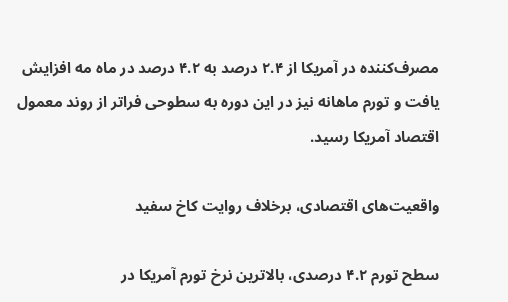مصرف‌کننده در آمریکا از ۲.۴ درصد به ۴.۲ درصد در ماه مه افزایش یافت و تورم ماهانه نیز در این دوره به سطوحی فراتر از روند معمول اقتصاد آمریکا رسید.

واقعیت‌های اقتصادی، برخلاف روایت کاخ سفید

سطح تورم ۴.۲ درصدی، بالاترین نرخ تورم آمریکا در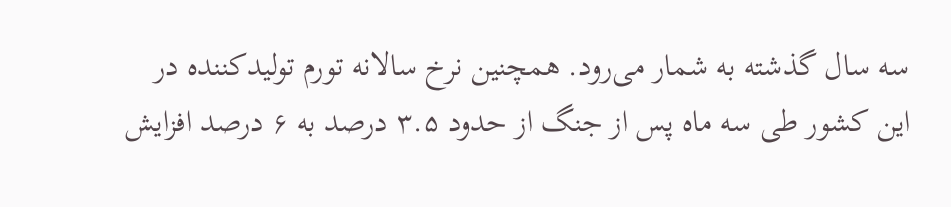سه سال گذشته به شمار می‌رود. همچنین نرخ سالانه تورم تولیدکننده در این کشور طی سه ماه پس از جنگ از حدود ۳.۵ درصد به ۶ درصد افزایش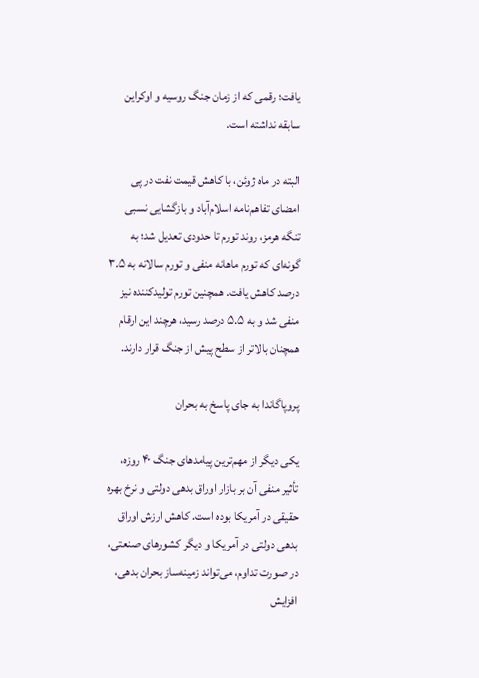یافت؛ رقمی که از زمان جنگ روسیه و اوکراین سابقه نداشته است.

البته در ماه ژوئن، با کاهش قیمت نفت در پی امضای تفاهم‌نامه اسلام‌آباد و بازگشایی نسبی تنگه هرمز، روند تورم تا حدودی تعدیل شد؛ به گونه‌ای که تورم ماهانه منفی و تورم سالانه به ۳.۵ درصد کاهش یافت. همچنین تورم تولیدکننده نیز منفی شد و به ۵.۵ درصد رسید، هرچند این ارقام همچنان بالاتر از سطح پیش از جنگ قرار دارند.

پروپاگاندا به جای پاسخ به بحران

یکی دیگر از مهم‌ترین پیامدهای جنگ ۴۰ روزه، تأثیر منفی آن بر بازار اوراق بدهی دولتی و نرخ بهره حقیقی در آمریکا بوده است. کاهش ارزش اوراق بدهی دولتی در آمریکا و دیگر کشورهای صنعتی، در صورت تداوم، می‌تواند زمینه‌ساز بحران بدهی، افزایش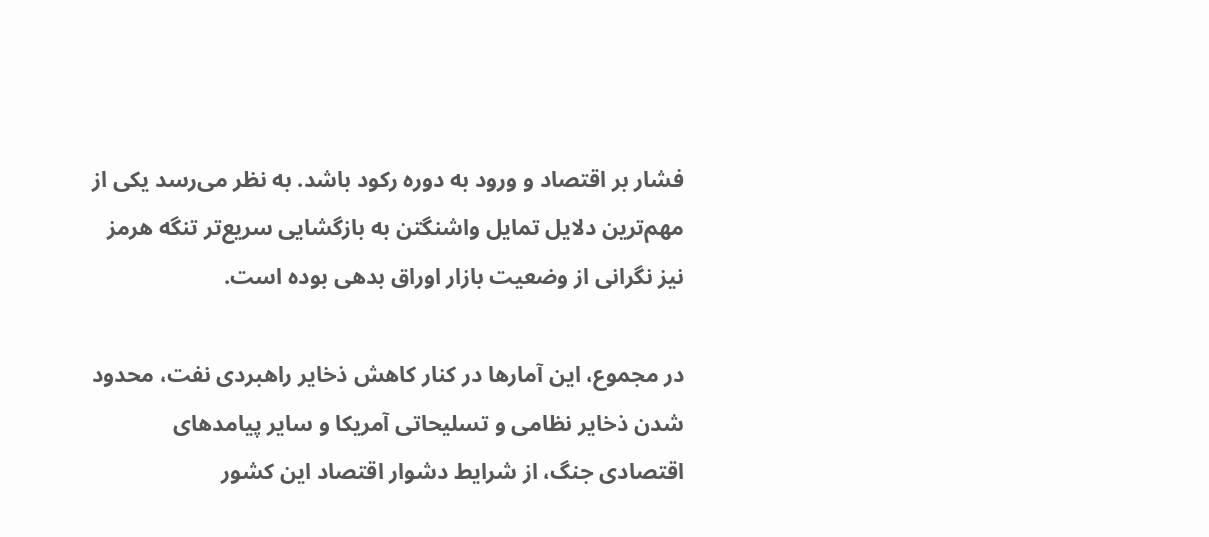فشار بر اقتصاد و ورود به دوره رکود باشد. به نظر می‌رسد یکی از مهم‌ترین دلایل تمایل واشنگتن به بازگشایی سریع‌تر تنگه هرمز نیز نگرانی از وضعیت بازار اوراق بدهی بوده است.

در مجموع، این آمارها در کنار کاهش ذخایر راهبردی نفت، محدود شدن ذخایر نظامی و تسلیحاتی آمریکا و سایر پیامدهای اقتصادی جنگ، از شرایط دشوار اقتصاد این کشور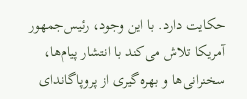حکایت دارد. با این وجود، رئیس‌جمهور آمریکا تلاش می‌کند با انتشار پیام‌ها، سخنرانی‌ها و بهره‌گیری از پروپاگاندای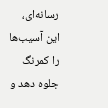رسانه‌ای، این آسیب‌ها را کمرنگ جلوه دهد و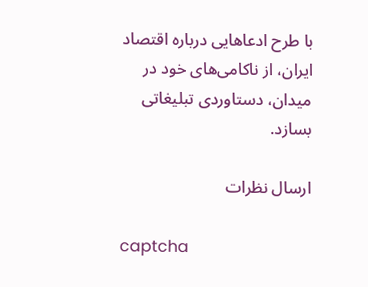با طرح ادعاهایی درباره اقتصاد ایران، از ناکامی‌های خود در میدان، دستاوردی تبلیغاتی بسازد.

ارسال نظرات

captcha